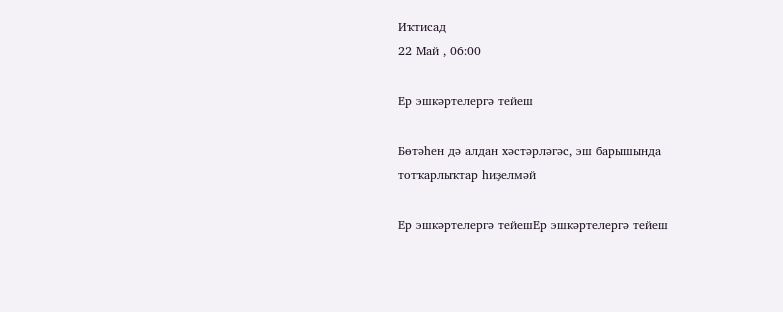Иҡтисад
22 Май , 06:00

Ер эшкәртелергә тейеш

Бөтәһен дә алдан хәстәрләгәс, эш барышында тотҡарлыҡтар һиҙелмәй

Ер эшкәртелергә тейешЕр эшкәртелергә тейеш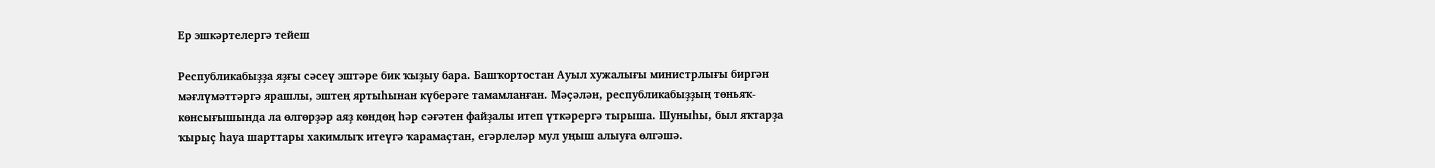Ер эшкәртелергә тейеш

Республикабыҙҙа яҙғы сәсеү эштәре бик ҡыҙыу бара. Башҡортостан Ауыл хужалығы министрлығы биргән мәғлүмәттәргә ярашлы, эштең яртыһынан күберәге тамамланған. Мәҫәлән, республикабыҙҙың төньяҡ-көнсығышында ла өлгөрҙәр аяҙ көндөң һәр сәғәтен файҙалы итеп үткәрергә тырыша. Шуныһы, был яҡтарҙа ҡырыҫ һауа шарттары хакимлыҡ итеүгә ҡарамаҫтан, егәрлеләр мул уңыш алыуға өлгәшә.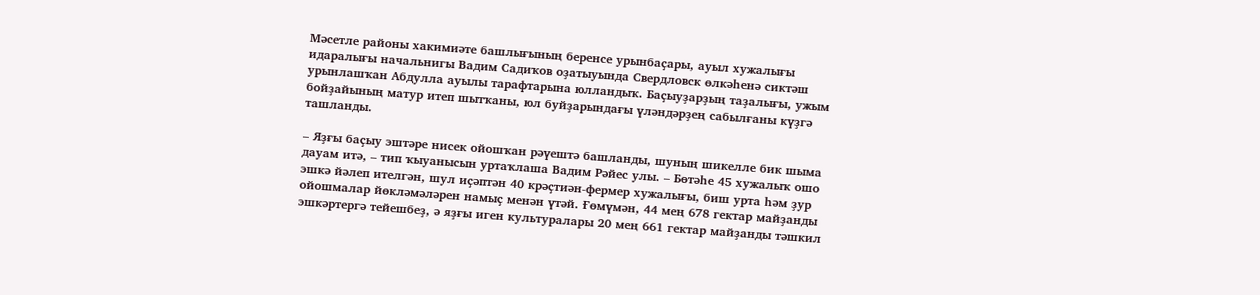Мәсетле районы хакимиәте башлығының беренсе урынбаҫары, ауыл хужалығы идаралығы начальнигы Вадим Садиҡов оҙатыуында Свердловск өлкәһенә сиктәш урынлашҡан Абдулла ауылы тарафтарына юлландыҡ. Баҫыуҙарҙың таҙалығы, ужым бойҙайының матур итеп шытҡаны, юл буйҙарындағы үләндәрҙең сабылғаны күҙгә ташланды.

– Яҙғы баҫыу эштәре нисек ойошҡан рәүештә башланды, шуның шикелле бик шыма дауам итә, – тип ҡыуанысын уртаҡлаша Вадим Рәйес улы. – Бөтәһе 45 хужалыҡ ошо эшкә йәлеп ителгән, шул иҫәптән 40 крәҫтиән-фермер хужалығы, биш урта һәм ҙур ойошмалар йөкләмәләрен намыҫ менән үтәй. Ғөмүмән, 44 мең 678 гектар майҙанды эшкәртергә тейешбеҙ, ә яҙғы иген культуралары 20 мең 661 гектар майҙанды тәшкил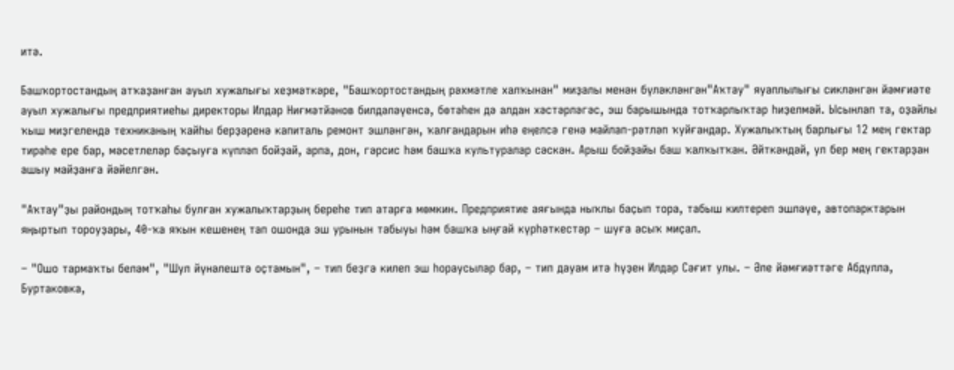итә.

Башҡортостандың атҡаҙанған ауыл хужалығы хеҙмәткәре, "Башҡортостандың рәхмәтле халҡынан" миҙалы менән бүләкләнгән"Аҡтау" яуаплылығы сикләнгән йәмғиәте ауыл хужалығы предприятиеһы директоры Илдар Ниғмәтйәнов билдәләүенсә, бөтәһен дә алдан хәстәрләгәс, эш барышында тотҡарлыҡтар һиҙелмәй. Ысынлап та, оҙайлы ҡыш миҙгелендә техниканың ҡайһы берҙәренә капиталь ремонт эшләнгән, ҡалғандарын иһә еңелсә генә майлап-рәтләп ҡуйғандар. Хужалыҡтың барлығы 12 мең гектар тирәһе ере бар, мәсетлеләр баҫыуға күпләп бойҙай, арпа, дон, гәрсис һәм башҡа культуралар сәскән. Арыш бойҙайы баш ҡалҡытҡан. Әйткәндәй, ул бер мең гектарҙан ашыу майҙанға йәйелгән.

"Аҡтау"ҙы райондың тотҡаһы булған хужалыҡтарҙың береһе тип атарға мөмкин. Предприятие аяғында ныҡлы баҫып тора, табыш килтереп эшләүе, автопарктарын яңыртып тороуҙары, 40-ҡа яҡын кешенең тап ошонда эш урынын табыуы һәм башҡа ыңғай күрһәткестәр – шуға асыҡ миҫал.

– "Ошо тармаҡты беләм", "Шул йүнәлештә оҫтамын", – тип беҙгә килеп эш һораусылар бар, – тип дауам итә һүҙен Илдар Сәғит улы. – Әле йәмғиәттәге Абдулла, Буртаковка,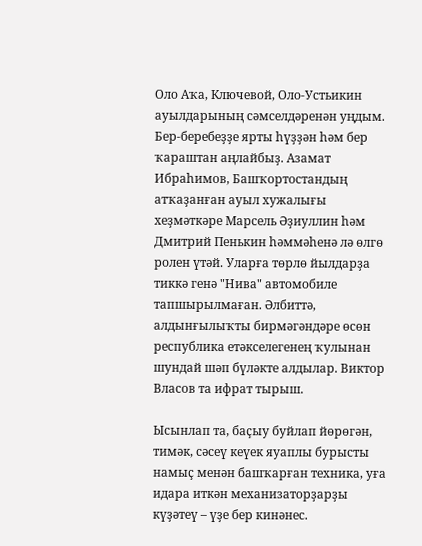Оло Аҡа, Ключевой, Оло-Устьикин ауылдарының сәмселдәренән уңдым. Бер-беребеҙҙе ярты һүҙҙән һәм бер ҡараштан аңлайбыҙ. Азамат Ибраһимов, Башҡортостандың атҡаҙанған ауыл хужалығы хеҙмәткәре Марсель Әҙиуллин һәм Дмитрий Пенькин һәммәһенә лә өлгө ролен үтәй. Уларға төрлө йылдарҙа тиккә генә "Нива" автомобиле тапшырылмаған. Әлбиттә, алдынғылыҡты бирмәгәндәре өсөн республика етәкселегенең ҡулынан шундай шәп бүләкте алдылар. Виктор Власов та ифрат тырыш.

Ысынлап та, баҫыу буйлап йөрөгән, тимәк, сәсеү кеүек яуаплы бурысты намыҫ менән башҡарған техника, уға идара иткән механизаторҙарҙы күҙәтеү – үҙе бер кинәнес.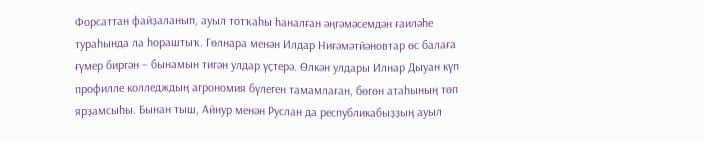Форсаттан файҙаланып, ауыл тотҡаһы һаналған әңгәмәсемдән ғаиләһе тураһында ла һораштыҡ. Гөлнара менән Илдар Ниғәмәтйәновтар өс балаға ғүмер биргән – бынамын тигән улдар үҫтерә. Өлкән улдары Илнар Дыуан күп профилле колледждың агрономия бүлеген тамамлаған, бөгөн атаһының төп ярҙамсыһы. Бынан тыш, Айнур менән Руслан да республикабыҙҙың ауыл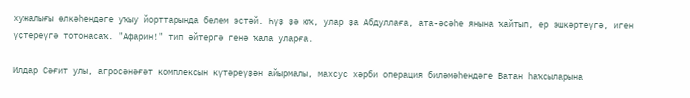хужалығы өлкәһендәге уҡыу йорттарында белем эстәй. Һүҙ ҙә юҡ, улар ҙа Абдуллаға, ата-әсәһе янына ҡайтып, ер эшкәртеүгә, иген үҫтереүгә тотонасаҡ. "Афарин!" тип әйтергә генә ҡала уларға.

Илдар Сәғит улы, агросәнәғәт комплексын күтәреүҙән айырмалы, махсус хәрби операция биләмәһендәге Ватан һаҡсыларына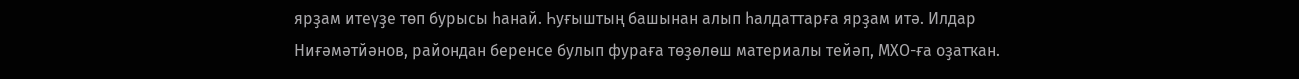ярҙам итеүҙе төп бурысы һанай. Һуғыштың башынан алып һалдаттарға ярҙам итә. Илдар Ниғәмәтйәнов, райондан беренсе булып фураға төҙөлөш материалы тейәп, МХО-ға оҙатҡан.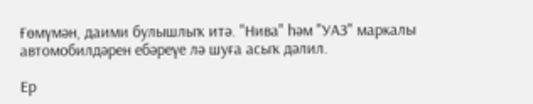Ғөмүмән, даими булышлыҡ итә. "Нива" һәм "УАЗ" маркалы автомобилдәрен ебәреүе лә шуға асыҡ дәлил.

Ер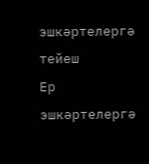эшкәртелергә тейеш
Ер эшкәртелергә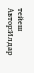тейеш
Автор:Илдар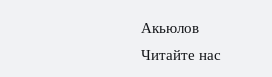Акьюлов
Читайте нас